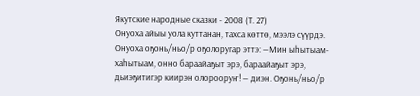Якутские народные сказки - 2008 (Т. 27)
Онуоха айыы уола куттанан, тахса көттө, мээлэ сүүрдэ. Онуоха оҕонь/ньо/р оҕолоругар эттэ: —Мин ыһытыам-хаһытыам, онно бараайаҕыт эрэ, бараайаҕыт эрэ, дьиэҕитигэр киирэн олорооруҥ! — диэн. Оҕонь/ньо/р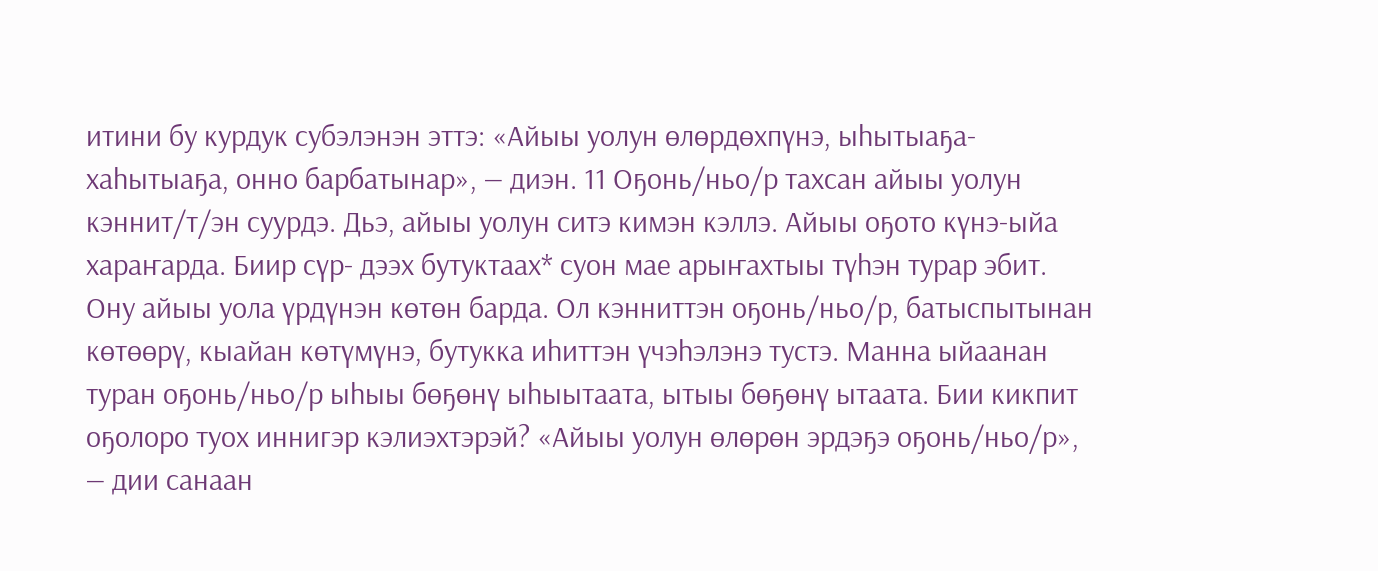итини бу курдук субэлэнэн эттэ: «Айыы уолун өлөрдөхпүнэ, ыһытыаҕа-хаһытыаҕа, онно барбатынар», — диэн. 11 Оҕонь/ньо/р тахсан айыы уолун кэннит/т/эн суурдэ. Дьэ, айыы уолун ситэ кимэн кэллэ. Айыы оҕото күнэ-ыйа хараҥарда. Биир сүр- дээх бутуктаах* суон мае арыҥахтыы түһэн турар эбит. Ону айыы уола үрдүнэн көтөн барда. Ол кэнниттэн оҕонь/ньо/р, батыспытынан көтөөрү, кыайан көтүмүнэ, бутукка иһиттэн үчэһэлэнэ тустэ. Манна ыйаанан туран оҕонь/ньо/р ыһыы бөҕөнү ыһыытаата, ытыы бөҕөнү ытаата. Бии кикпит оҕолоро туох иннигэр кэлиэхтэрэй? «Айыы уолун өлөрөн эрдэҕэ оҕонь/ньо/р», — дии санаан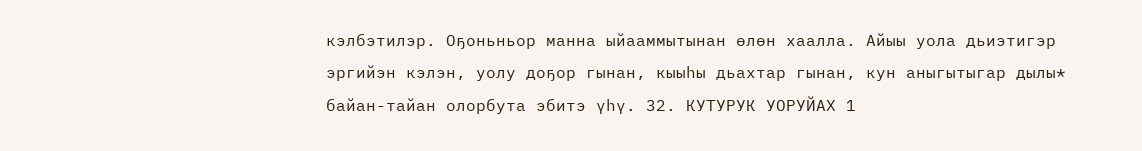кэлбэтилэр. Оҕоньньор манна ыйааммытынан өлөн хаалла. Айыы уола дьиэтигэр эргийэн кэлэн, уолу доҕор гынан, кыыһы дьахтар гынан, кун аныгытыгар дылы* байан-тайан олорбута эбитэ үһү. 32. КУТУРУК УОРУЙАХ 1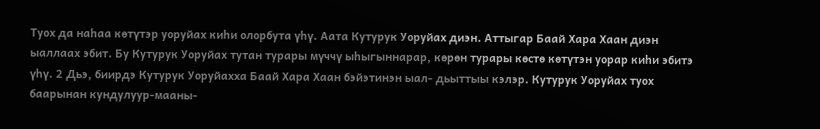Туох да наһаа көтүтэр уоруйах киһи олорбута үһү. Аата Кутурук Уоруйах диэн. Аттыгар Баай Хара Хаан диэн ыаллаах эбит. Бу Кутурук Уоруйах тутан турары мүччү ыһыгыннарар, көрөн турары көстө көтүтэн уорар киһи эбитэ үһү. 2 Дьэ, биирдэ Кутурук Уоруйахха Баай Хара Хаан бэйэтинэн ыал- дьыттыы кэлэр. Кутурук Уоруйах туох баарынан кундулуур-мааны-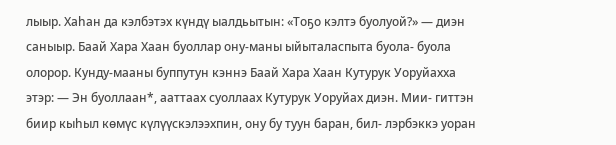лыыр. Хаһан да кэлбэтэх күндү ыалдьытын: «Тоҕо кэлтэ буолуой?» — диэн саныыр. Баай Хара Хаан буоллар ону-маны ыйыталаспыта буола- буола олорор. Кунду-мааны буппутун кэннэ Баай Хара Хаан Кутурук Уоруйахха этэр: — Эн буоллаан*, ааттаах суоллаах Кутурук Уоруйах диэн. Мии- гиттэн биир кыһыл көмүс күлүүскэлээхпин, ону бу туун баран, бил- лэрбэккэ уоран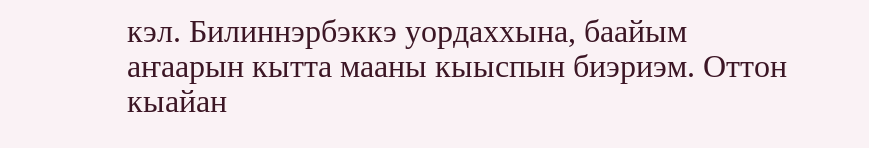кэл. Билиннэрбэккэ уордаххына, баайым аҥаарын кытта мааны кыыспын биэриэм. Оттон кыайан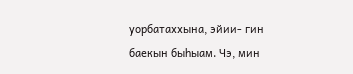уорбатаххына, эйии- гин баекын быһыам. Чэ, мин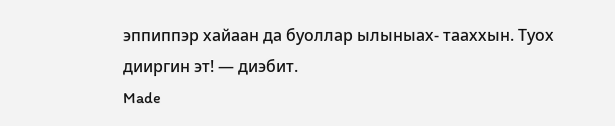эппиппэр хайаан да буоллар ылыныах- тааххын. Туох дииргин эт! — диэбит.
Made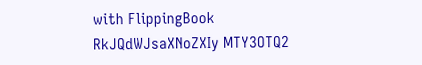with FlippingBook
RkJQdWJsaXNoZXIy MTY3OTQ2